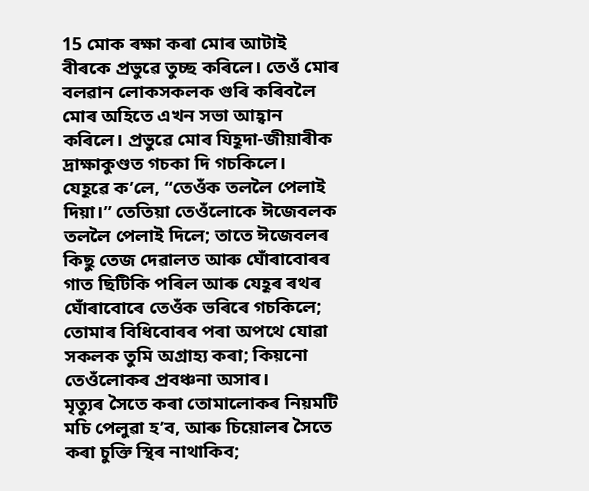15 মোক ৰক্ষা কৰা মোৰ আটাই বীৰকে প্ৰভুৱে তুচ্ছ কৰিলে। তেওঁ মোৰ বলৱান লোকসকলক গুৰি কৰিবলৈ মোৰ অহিতে এখন সভা আহ্বান কৰিলে। প্ৰভুৱে মোৰ যিহূদা-জীয়াৰীক দ্ৰাক্ষাকুণ্ডত গচকা দি গচকিলে।
যেহূৱে ক’লে, “তেওঁক তললৈ পেলাই দিয়া।” তেতিয়া তেওঁলোকে ঈজেবলক তললৈ পেলাই দিলে; তাতে ঈজেবলৰ কিছু তেজ দেৱালত আৰু ঘোঁৰাবোৰৰ গাত ছিটিকি পৰিল আৰু যেহূৰ ৰথৰ ঘোঁৰাবোৰে তেওঁক ভৰিৰে গচকিলে;
তোমাৰ বিধিবোৰৰ পৰা অপথে যোৱা সকলক তুমি অগ্রাহ্য কৰা; কিয়নো তেওঁলোকৰ প্ৰবঞ্চনা অসাৰ।
মৃত্যুৰ সৈতে কৰা তোমালোকৰ নিয়মটি মচি পেলুৱা হ’ব, আৰু চিয়োলৰ সৈতে কৰা চুক্তি স্থিৰ নাথাকিব;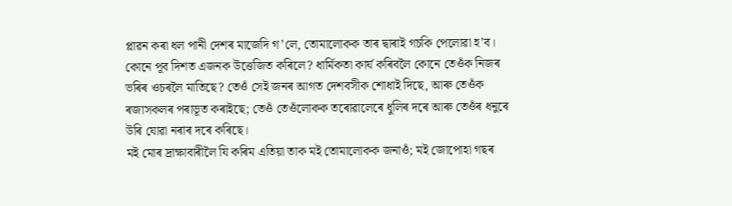প্লাৱন কৰা ধল পানী দেশৰ মাজেদি গ’লে, তোমালোকক তাৰ দ্বাৰাই গচকি পেলোৱা হ’ব।
কোনে পূব দিশত এজনক উত্তেজিত কৰিলে? ধাৰ্মিকতা কাৰ্য কৰিবলৈ কোনে তেওঁক নিজৰ ভৰিৰ ওচৰলৈ মাতিছে? তেওঁ সেই জনৰ আগত দেশবসীক শোধাই দিছে, আৰু তেওঁক ৰজাসকলৰ পৰাভূত কৰাইছে; তেওঁ তেওঁলোকক তৰোৱালেৰে ধুলিৰ দৰে আৰু তেওঁৰ ধনুৰে উৰি যোৱা নৰাৰ দৰে কৰিছে।
মই মোৰ দ্ৰাক্ষাবাৰীলৈ যি কৰিম এতিয়া তাক মই তোমালোকক জনাওঁ; মই জোপোহা গছৰ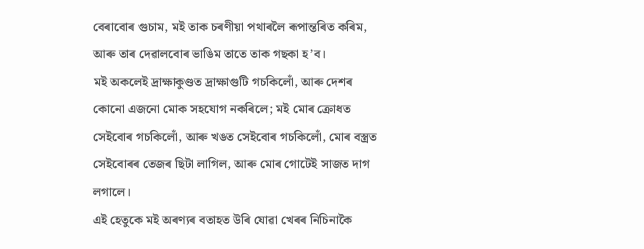বেৰাবোৰ গুচাম, মই তাক চৰণীয়া পথাৰলৈ ৰূপান্তৰিত কৰিম, আৰু তাৰ দেৱালবোৰ ভাঙিম তাতে তাক গছকা হ’ব।
মই অকলেই দ্রাক্ষাকুণ্ডত দ্ৰাক্ষাগুটি গচকিলোঁ, আৰু দেশৰ কোনো এজনো মোক সহযোগ নকৰিলে; মই মোৰ ক্ৰোধত সেইবোৰ গচকিলোঁ, আৰু খঙত সেইবোৰ গচকিলোঁ, মোৰ বস্ত্ৰত সেইবোৰৰ তেজৰ ছিটা লাগিল, আৰু মোৰ গোটেই সাজত দাগ লগালে।
এই হেতুকে মই অৰণ্যৰ বতাহত উৰি যোৱা খেৰৰ নিচিনাকৈ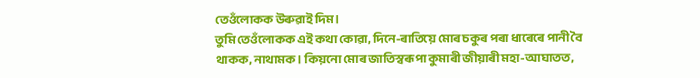তেওঁলোকক উৰুৱাই দিম।
তুমি তেওঁলোকক এই কথা কোৱা, দিনে-ৰাতিয়ে মোৰ চকুৰ পৰা ধাৰেৰে পানী বৈ থাকক, নাথামক। কিয়নো মোৰ জাতিস্বৰূপা কুমাৰী জীয়াৰী মহা-আঘাতত,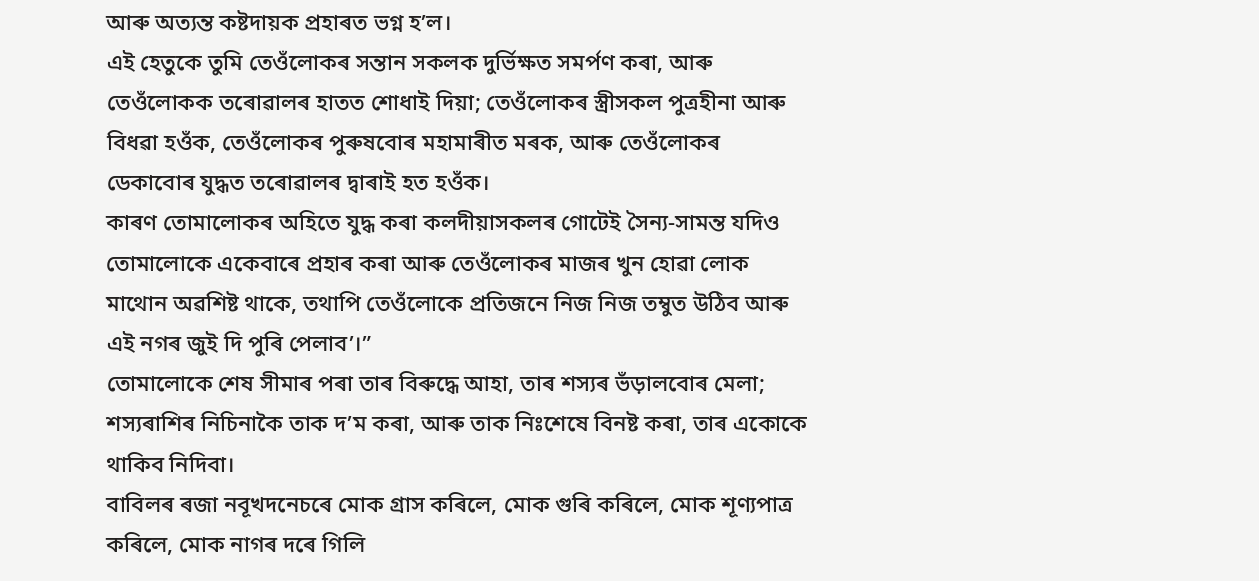আৰু অত্যন্ত কষ্টদায়ক প্ৰহাৰত ভগ্ন হ’ল।
এই হেতুকে তুমি তেওঁলোকৰ সন্তান সকলক দুৰ্ভিক্ষত সমৰ্পণ কৰা, আৰু তেওঁলোকক তৰোৱালৰ হাতত শোধাই দিয়া; তেওঁলোকৰ স্ত্রীসকল পুত্ৰহীনা আৰু বিধৱা হওঁক, তেওঁলোকৰ পুৰুষবোৰ মহামাৰীত মৰক, আৰু তেওঁলোকৰ ডেকাবোৰ যুদ্ধত তৰোৱালৰ দ্বাৰাই হত হওঁক।
কাৰণ তোমালোকৰ অহিতে যুদ্ধ কৰা কলদীয়াসকলৰ গোটেই সৈন্য-সামন্ত যদিও তোমালোকে একেবাৰে প্ৰহাৰ কৰা আৰু তেওঁলোকৰ মাজৰ খুন হোৱা লোক মাথোন অৱশিষ্ট থাকে, তথাপি তেওঁলোকে প্ৰতিজনে নিজ নিজ তম্বুত উঠিব আৰু এই নগৰ জুই দি পুৰি পেলাব’।”
তোমালোকে শেষ সীমাৰ পৰা তাৰ বিৰুদ্ধে আহা, তাৰ শস্যৰ ভঁড়ালবোৰ মেলা; শস্যৰাশিৰ নিচিনাকৈ তাক দ’ম কৰা, আৰু তাক নিঃশেষে বিনষ্ট কৰা, তাৰ একোকে থাকিব নিদিবা।
বাবিলৰ ৰজা নবূখদনেচৰে মোক গ্ৰাস কৰিলে, মোক গুৰি কৰিলে, মোক শূণ্যপাত্ৰ কৰিলে, মোক নাগৰ দৰে গিলি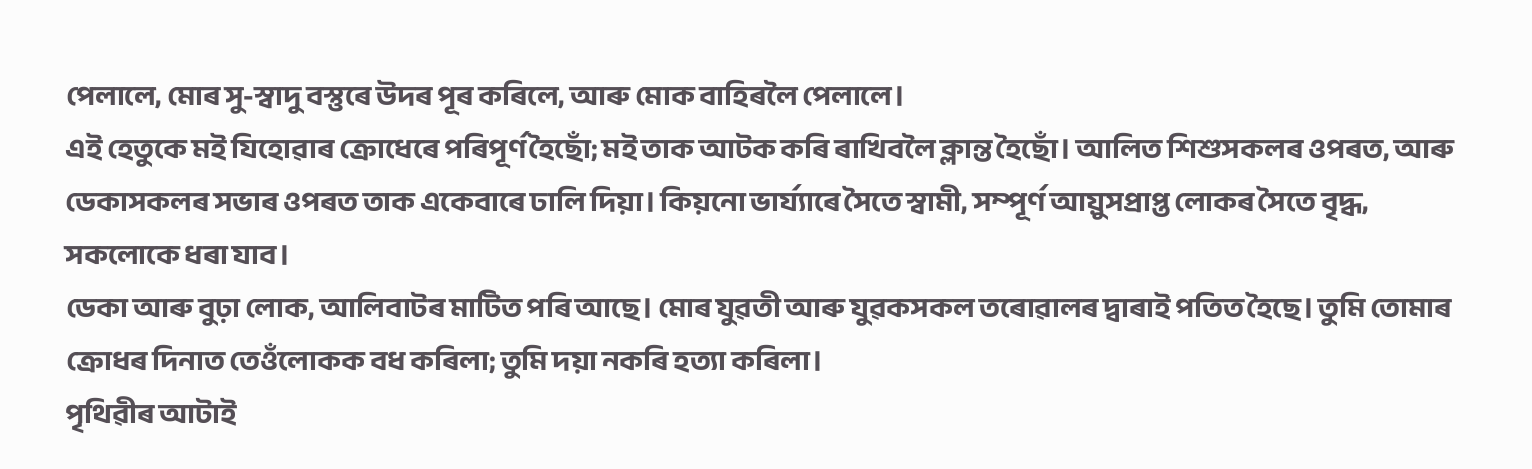পেলালে, মোৰ সু-স্বাদু বস্তুৰে উদৰ পূৰ কৰিলে, আৰু মোক বাহিৰলৈ পেলালে।
এই হেতুকে মই যিহোৱাৰ ক্ৰোধেৰে পৰিপূৰ্ণ হৈছোঁ; মই তাক আটক কৰি ৰাখিবলৈ ক্লান্ত হৈছোঁ। আলিত শিশুসকলৰ ওপৰত, আৰু ডেকাসকলৰ সভাৰ ওপৰত তাক একেবাৰে ঢালি দিয়া। কিয়নো ভাৰ্য্যাৰে সৈতে স্বামী, সম্পূৰ্ণ আয়ুসপ্ৰাপ্ত লোকৰ সৈতে বৃদ্ধ, সকলোকে ধৰা যাব।
ডেকা আৰু বুঢ়া লোক, আলিবাটৰ মাটিত পৰি আছে। মোৰ যুৱতী আৰু যুৱকসকল তৰোৱালৰ দ্বাৰাই পতিত হৈছে। তুমি তোমাৰ ক্ৰোধৰ দিনাত তেওঁলোকক বধ কৰিলা; তুমি দয়া নকৰি হত্যা কৰিলা।
পৃথিৱীৰ আটাই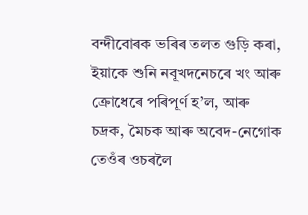বন্দীবোৰক ভৰিৰ তলত গুড়ি কৰা,
ইয়াকে শুনি নবূখদনেচৰে খং আৰু ক্রোধেৰে পৰিপূৰ্ণ হ’ল, আৰু চদ্ৰক, মৈচক আৰু অবেদ-নেগোক তেওঁৰ ওচৰলৈ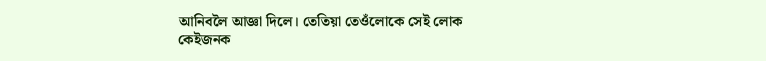আনিবলৈ আজ্ঞা দিলে। তেতিয়া তেওঁলোকে সেই লোক কেইজনক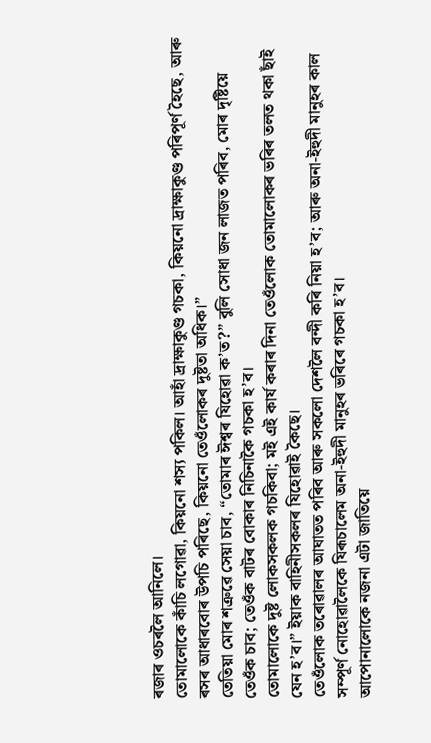ৰজাৰ ওচৰলৈ আনিলে।
তোমালোকে কাঁচি লগোৱা, কিয়নো শস্য পকিল। আহাঁ দ্ৰাক্ষাকুণ্ড গচকা, কিয়নো দ্ৰাক্ষাকুণ্ড পৰিপূৰ্ণ হৈছে, আৰু ৰসৰ আধাৰবোৰ উপচি পৰিছে, কিয়নো তেওঁলোকৰ দুষ্টতা অধিক।”
তেতিয়া মোৰ শত্রুৱে সেয়া চাব, “তোমাৰ ঈশ্বৰ যিহোৱা ক’ত?” বুলি সোধা জন লাজত পৰিব, মোৰ দৃষ্টিয়ে তেওঁক চাব; তেওঁক বাটৰ বোকাৰ নিচিনাকৈ গচকা হ’ব।
তোমালোকে দুষ্ট লোকসকলক গচকিবা; মই এই কাৰ্য কৰাৰ দিনা তেওঁলোক তোমালোকৰ ভৰিৰ তলত থকা ছাঁই যেন হ’ব।” ইয়াক বাহিনীসকলৰ যিহোৱাই কৈছে।
তেওঁলোক তৰোৱালৰ আঘাতত পৰিব আৰু সকলো দেশলৈ বন্দী কৰি নিয়া হ’ব; আৰু অনা-ইহুদী মানুহৰ কাল সম্পূৰ্ণ নোহোৱালৈকে যিৰূচালেম অনা-ইহুদী মানুহৰ ভৰিৰে গচকা হ’ব।
আপোনালোকে নজনা এটা জাতিয়ে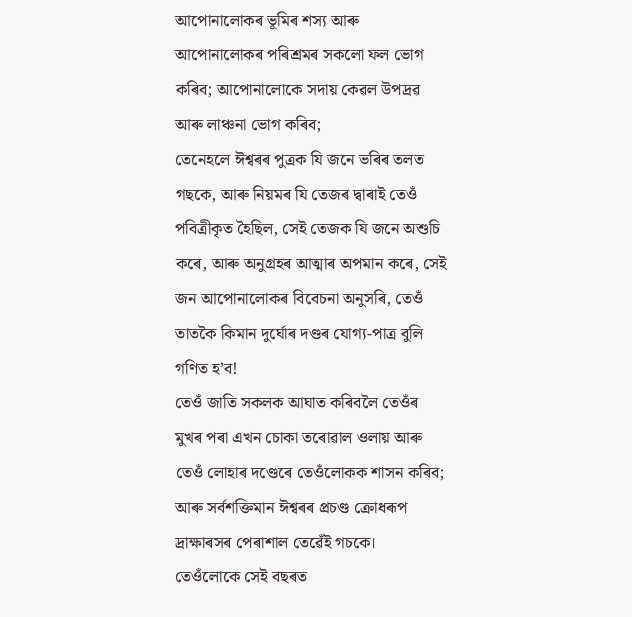আপোনালোকৰ ভূমিৰ শস্য আৰু আপোনালোকৰ পৰিশ্ৰমৰ সকলো ফল ভোগ কৰিব; আপোনালোকে সদায় কেৱল উপদ্ৰৱ আৰু লাঞ্চনা ভোগ কৰিব;
তেনেহলে ঈশ্বৰৰ পুত্ৰক যি জনে ভৰিৰ তলত গছকে, আৰু নিয়মৰ যি তেজৰ দ্বাৰাই তেওঁ পবিত্ৰীকৃত হৈছিল, সেই তেজক যি জনে অশুচি কৰে, আৰু অনুগ্ৰহৰ আত্মাৰ অপমান কৰে, সেই জন আপোনালোকৰ বিবেচনা অনুসৰি, তেওঁ তাতকৈ কিমান দুৰ্ঘোৰ দণ্ডৰ যোগ্য-পাত্ৰ বুলি গণিত হ’ব!
তেওঁ জাতি সকলক আঘাত কৰিবলৈ তেওঁৰ মুখৰ পৰা এখন চোকা তৰোৱাল ওলায় আৰু তেওঁ লোহাৰ দণ্ডেৰে তেওঁলোকক শাসন কৰিব; আৰু সৰ্বশক্তিমান ঈশ্বৰৰ প্ৰচণ্ড ক্ৰোধৰূপ দ্ৰাক্ষাৰসৰ পেৰাশাল তেৱেঁই গচকে।
তেওঁলোকে সেই বছৰত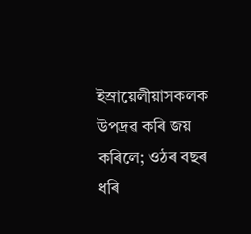ইস্ৰায়েলীয়াসকলক উপদ্রৱ কৰি জয় কৰিলে; ওঠৰ বছৰ ধৰি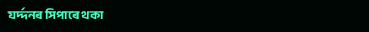যৰ্দ্দনৰ সিপাৰে থকা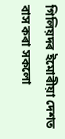গিলিয়দৰ ইমোৰীয়া দেশত বাস কৰা সকলো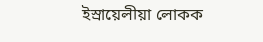ইস্ৰায়েলীয়া লোকক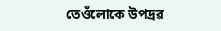তেওঁলোকে উপদ্রৱ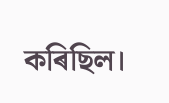কৰিছিল।